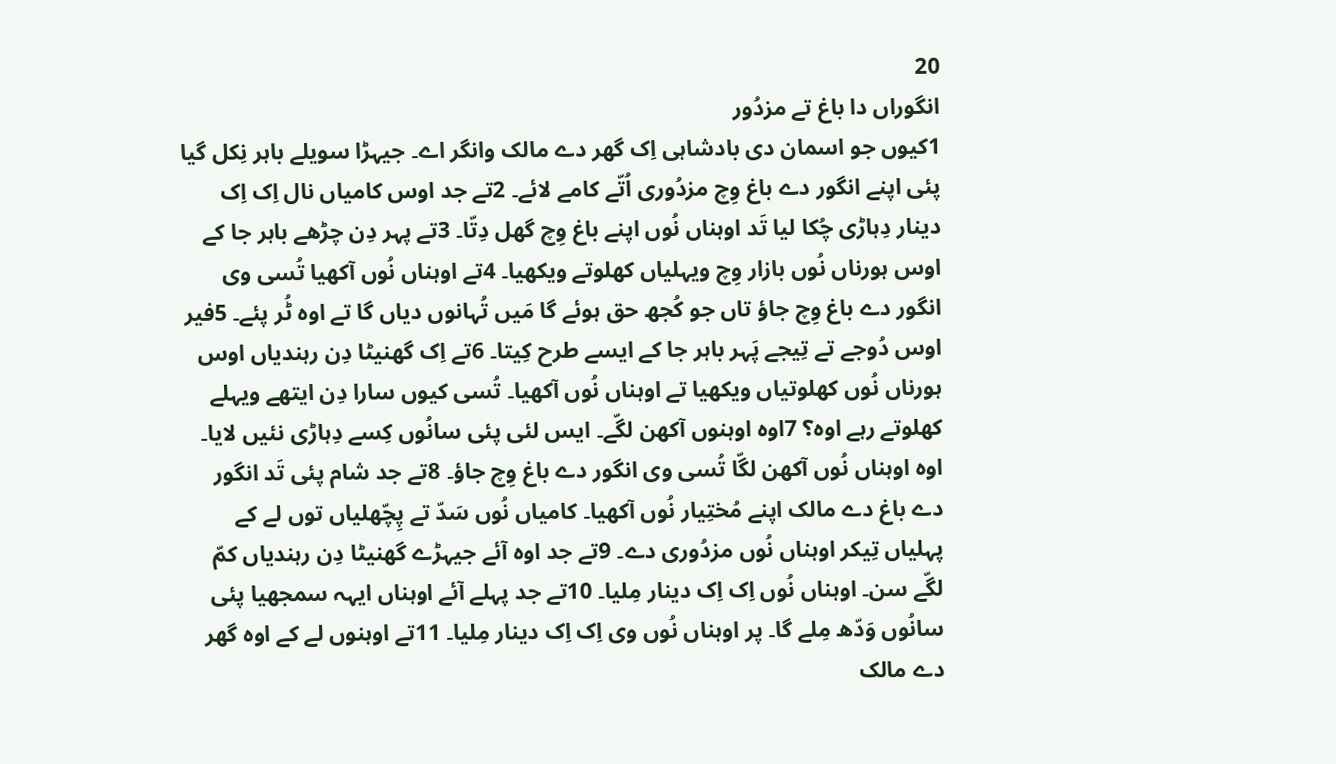20
انگوراں دا باغ تے مزدُور
1کیوں جو اسمان دی بادشاہی اِک گھر دے مالک وانگر اے۔ جیہڑا سویلے باہر نِکل گیا پئی اپنے انگور دے باغ وِچ مزدُوری اُتّے کامے لائے۔ 2تے جد اوس کامیاں نال اِک اِک دینار دِہاڑی چُکا لیا تَد اوہناں نُوں اپنے باغ وِچ گھل دِتّا۔ 3تے پہر دِن چڑھے باہر جا کے اوس ہورناں نُوں بازار وِچ ویہلیاں کھلوتے ویکھیا۔ 4تے اوہناں نُوں آکھیا تُسی وی انگور دے باغ وِچ جاؤ تاں جو کُجھ حق ہوئے گا مَیں تُہانوں دیاں گا تے اوہ ٹُر پئے۔ 5فیر اوس دُوجے تے تِیجے پَہر باہر جا کے ایسے طرح کِیتا۔ 6تے اِک گھنیٹا دِن رہندیاں اوس ہورناں نُوں کھلوتیاں ویکھیا تے اوہناں نُوں آکھیا۔ تُسی کیوں سارا دِن ایتھے ویہلے کھلوتے رہے اوہ؟ 7اوہ اوہنوں آکھن لگّے۔ ایس لئی پئی سانُوں کِسے دِہاڑی نئیں لایا۔ اوہ اوہناں نُوں آکھن لگّا تُسی وی انگور دے باغ وِچ جاؤ۔ 8تے جد شام پئی تَد انگور دے باغ دے مالک اپنے مُختِیار نُوں آکھیا۔ کامیاں نُوں سَدّ تے پِچّھلیاں توں لے کے پہلیاں تِیکر اوہناں نُوں مزدُوری دے۔ 9تے جد اوہ آئے جیہڑے گھنیٹا دِن رہندیاں کمّ لگّے سن۔ اوہناں نُوں اِک اِک دینار مِلیا۔ 10تے جد پہلے آئے اوہناں ایہہ سمجھیا پئی سانُوں وَدّھ مِلے گا۔ پر اوہناں نُوں وی اِک اِک دینار مِلیا۔ 11تے اوہنوں لے کے اوہ گھر دے مالک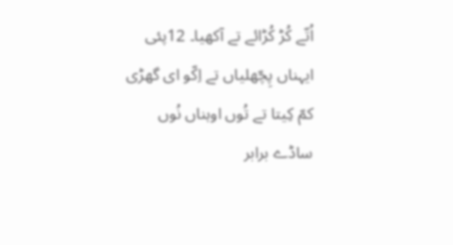اُتّے کُڑ کُڑائے تے آکھیا۔ 12پئی ایہناں پِچّھلیاں تے اِکّو ای گھڑی کمّ کِیتا تے تُوں اوہناں نُوں ساڈے برابر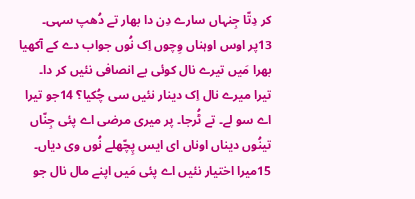کر دِتّا جِنہاں سارے دِن دا بھار تے دُھپ سہی۔ 13پر اوس اوہناں وِچوں اِک نُوں جواب دے کے آکھیا بھرا مَیں تیرے نال کوئی بے انصافی نئیں کر دا۔ تیرا میرے نال اِک دینار نئیں سی چُکیا؟ 14جو تیرا اے سو لے۔ تے ٹُرجا۔ پر میری مرضی اے پئی جِنّاں تینُوں دیناں اوناں ای ایس پِچّھلے نُوں وی دیاں۔ 15میرا اختیار نئیں اے پئی مَیں اپنے مال نال جو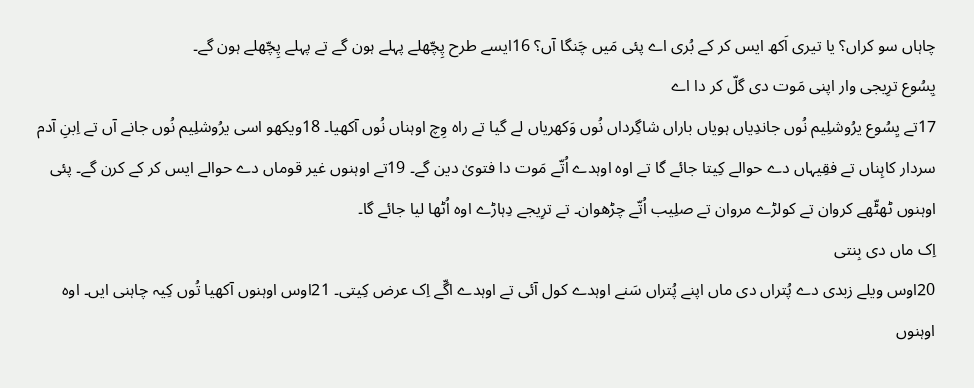چاہاں سو کراں؟ یا تیری اَکھ ایس کر کے بُری اے پئی مَیں چَنگا آں؟ 16ایسے طرح پِچّھلے پہلے ہون گے تے پہلے پِچّھلے ہون گے۔
یِسُوع ترِیجی وار اپنی مَوت دی گلّ کر دا اے
17تے یِسُوع یرُوشلِیم نُوں جاندِیاں ہویاں باراں شاگِرداں نُوں وَکھریاں لے گیا تے راہ وِچ اوہناں نُوں آکھیا۔ 18ویکھو اسی یرُوشلِیم نُوں جانے آں تے اِبنِ آدم سردار کاہِناں تے فقِیہاں دے حوالے کِیتا جائے گا تے اوہ اوہدے اُتّے مَوت دا فتویٰ دین گے۔ 19تے اوہنوں غیر قوماں دے حوالے ایس کر کے کرن گے۔ پئی اوہنوں ٹھٹّھے کروان تے کولڑے مروان تے صلِیب اُتّے چڑھوان۔ تے ترِیجے دِہاڑے اوہ اُٹھا لیا جائے گا۔
اِک ماں دی بِنتی
20اوس ویلے زبدی دے پُتراں دی ماں اپنے پُتراں سَنے اوہدے کول آئی تے اوہدے اگّے اِک عرض کِیتی۔ 21اوس اوہنوں آکھیا تُوں کِیہ چاہنی ایں۔ اوہ اوہنوں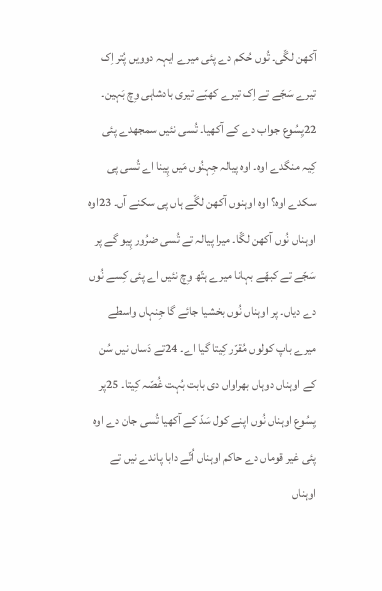آکھن لگّی۔ تُوں حُکم دے پئی میرے ایہہ دوویں پُتر اِک تیرے سَجّے تے اِک تیرے کھبّے تیری بادشاہی وِچ بَہین۔ 22یِسُوع جواب دے کے آکھیا۔ تُسی نئیں سمجھدے پئی کِیہ منگدے اوہ۔ اوہ پیالہ جِہنُوں مَیں پِینا اے تُسی پی سکدے اوہ؟ اوہ اوہنوں آکھن لگّے ہاں پی سکنے آں۔ 23اوہ اوہناں نُوں آکھن لگّا۔ میرا پیالہ تے تُسی ضرُور پِیو گے پر سَجّے تے کبھّے بہانا میرے ہتّھ وِچ نئیں اے پئی کِسے نُوں دے دیاں۔ پر اوہناں نُوں بخشیا جائے گا جِنہاں واسطے میرے باپ کولوں مُقرّر کِیتا گیا اے۔ 24تے دَساں نیں سُن کے اوہناں دوہاں بھراواں دی بابت بُہت غُصّہ کِیتا۔ 25پر یِسُوع اوہناں نُوں اپنے کول سَدّ کے آکھیا تُسی جان دے اوہ پئی غیر قوماں دے حاکم اوہناں اُتّے دابا پاندے نیں تے اوہناں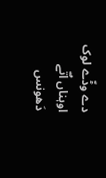دے وڈّے لوک اوہناں اُتّے دَھونس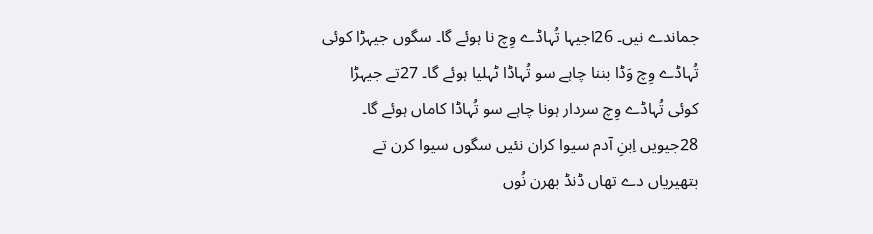جماندے نیں۔ 26اجیہا تُہاڈے وِچ نا ہوئے گا۔ سگوں جیہڑا کوئی تُہاڈے وِچ وَڈا بننا چاہے سو تُہاڈا ٹہلیا ہوئے گا۔ 27تے جیہڑا کوئی تُہاڈے وِچ سردار ہونا چاہے سو تُہاڈا کاماں ہوئے گا۔ 28جیویں اِبنِ آدم سیوا کران نئیں سگوں سیوا کرن تے بتھیریاں دے تھاں ڈنڈ بھرن نُوں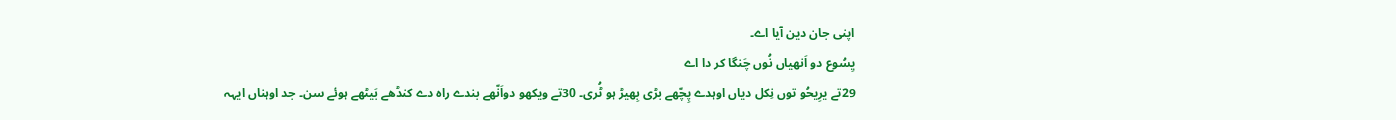اپنی جان دین آیا اے۔
یِسُوع دو اَنھیاں نُوں چَنگا کر دا اے
29تے یرِیحُو توں نِکل دیاں اوہدے پِچّھے بڑی بِھیڑ ہو ٹُری۔ 30تے ویکھو دواَنّھے بندے راہ دے کنڈھے بَیٹھے ہوئے سن۔ جد اوہناں ایہہ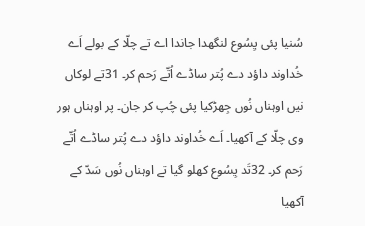سُنیا پئی یِسُوع لنگھدا جاندا اے تے چلّا کے بولے اَے خُداوند داؤد دے پُتر ساڈے اُتّے رَحم کر۔ 31تے لوکاں نیں اوہناں نُوں جِھڑکیا پئی چُپ کر جان۔ پر اوہناں ہور وی چلّا کے آکھیا۔ اَے خُداوند داؤد دے پُتر ساڈے اُتّے رَحم کر۔ 32تَد یِسُوع کھلو گیا تے اوہناں نُوں سَدّ کے آکھیا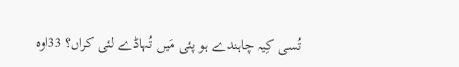تُسی کِیہ چاہندے ہو پئی مَیں تُہاڈے لئی کراں؟ 33اوہ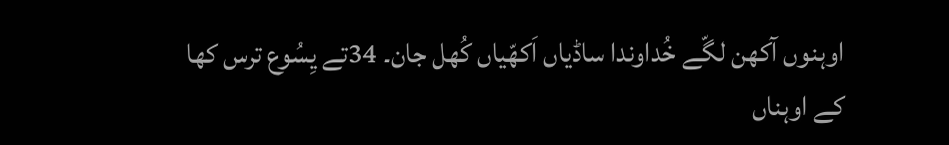اوہنوں آکھن لگّے خُداوندا ساڈیاں اَکھّیاں کُھل جان۔ 34تے یِسُوع ترس کھا کے اوہناں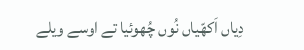دِیاں اَکھّیاں نُوں چُھوئیا تے اوسے ویلے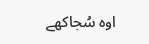اوہ سُجاکھے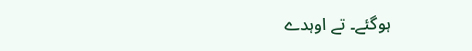ہوگئے۔ تے اوہدے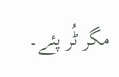مگر ٹُر پئے۔